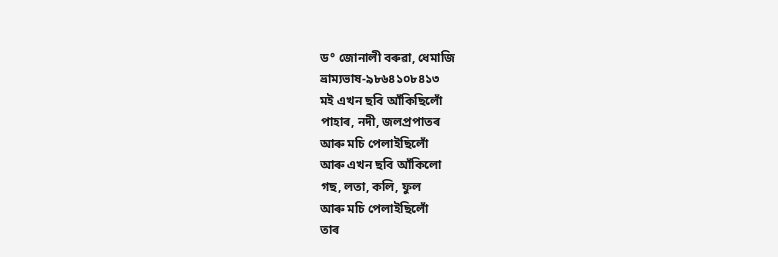ড° জোনালী বৰুৱা, ধেমাজি
ভ্ৰাম্যভাষ-৯৮৬৪১০৮৪১৩
মই এখন ছবি আঁকিছিলোঁ
পাহাৰ, নদী, জলপ্ৰপাতৰ
আৰু মচি পেলাইছিলোঁ
আৰু এখন ছবি আঁকিলো
গছ, লতা, কলি, ফুল
আৰু মচি পেলাইছিলোঁ
তাৰ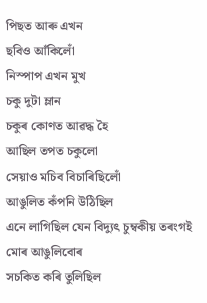পিছত আৰু এখন
ছবিও আঁকিলোঁ
নিস্পাপ এখন মুখ
চকু দুটা ম্লান
চকুৰ কোণত আৱদ্ধ হৈ
আছিল তপত চকুলো
সেয়াও মচিব বিচাৰিছিলোঁ
আঙুলিত কঁপনি উঠিছিল
এনে লাগিছিল যেন বিদ্যুৎ চুম্বকীয় তৰংগই মোৰ আঙুলিবোৰ
সচকিত কৰি তুলিছিল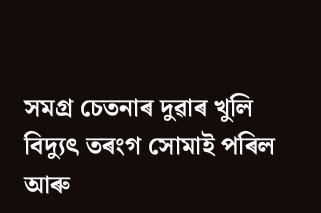সমগ্ৰ চেতনাৰ দুৱাৰ খুলি
বিদ্যুৎ তৰংগ সোমাই পৰিল
আৰু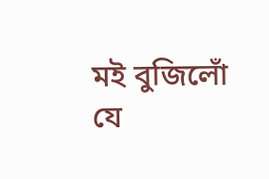মই বুজিলোঁ যে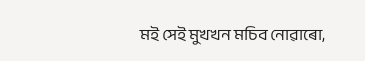মই সেই মুখখন মচিব নোৱাৰো,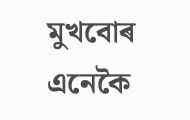মুখবোৰ এনেকৈ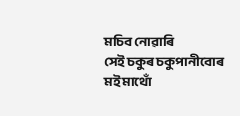মচিব নোৱাৰি
সেই চকুৰ চকুপানীবোৰ
মই মাথোঁ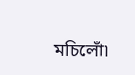মচিলোঁ৷